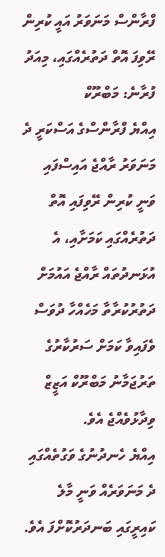ފްރާންސް މަނަވަރު އައީ ކުރިން ރޭވިފަ އޮތް ދަތުރެއްގައި، މިއަދު ފުރާނެ: މަބްރޫކް
އިއްޔެ ފްރާންސްގެ އަސްކަރީ ދެ މަނަވަރު ރާއްޖެ އައިސްފައި ވަނީ ކުރިން ރޭވިފައި އޮތް ދަތުރެއްގައި ކަމަށާއި، އެ އުޅަނދުތައް ރާއްޖެ އައުމަށް ދަތުރުކުރާތާ މަހެއްހާ ދުވަސް ވެފައިވާ ކަމަށް ސަރުކާރުގެ ތަރުޖަމާނު މަބްރޫކް އަޒީޒް ވިދާޅުވެއްޖެ އެވެ.
އިއްޔެ ހެނދުނުގެ ވަގުތެއްގައި ދެ މަނަވަރެއް ވަނީ މާލެ ކައިރީގައި ބަނދަރުކޮށްފަ އެވެ.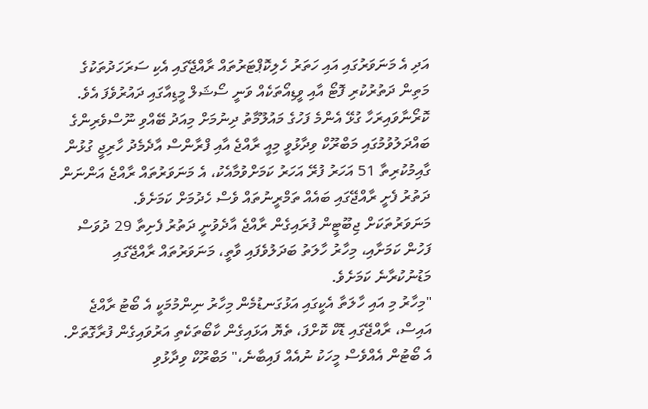އަދި އެ މަނަވަރުގައި އައި ހަތަރު ހެލިކޮޕްޓަރުތައް ރާއްޖޭގައި އެކި ސަރަހަދުތަކުގެ މަތިން ދަތުރުކުރި ފޮޓޯ އާއި ވީޑިއޯތަކެއް ވަނީ ސޯޝަލް މީޑިއާގައި ދައުރުވެފަ އެވެ.
ކޮރޯނާވައިރަހާ ގުޅޭ އެންމެ ފަހުގެ މައުލޫމާތު ދިނުމަށް މިއަދު ބޭއްވި ނޫސްވެރިންގެ ބައްދަލުވުމުގައި މަބްރޫކް ވިދާޅުވީ މިއީ ރާއްޖެ އާއި ފްރާންސް އާދެމެދު ހާރިޖީ ގުޅުން ގާއިމުކުރިތާ 51 އަހަރު ފުރޭ އަހަރު ކަމަށްވުމާއެކު، އެ މަނަވަރުތައް ރާއްޖެ އަންނަން ދަތުރު ފެށީ ރާއްޖޭގައި ބައެއް ތަމްރީނުތައް ވެސް ހެދުމަށް ކަމަށެވެ.
މަނަވަރުތަކަށް ޖިބޫޓީން ފުރައިގެން ރާއްޖެ އާދެވުނީ ދަތުރު ފެށިތާ 29 ދުވަސް ފަހުން ކަމަށާއި، މިހާރު ހާލަތު ބަދަލުވެފައި ވާތީ، މަނަވަރުތައް ރާއްޖޭގައި މަޑުނުކުރާނެ ކަމަށެވެ.
"މިހާރު މި އައި ހާލަތާ އެކީގައި އަޅުގަނޑުމެން މިހާރު ނިންމުމަކީ އެ ބޯޓު ރާއްޖެ އައިސް، ރާއްޖޭގައި ޑޮކް ކޮށްފަ، ތެޔޮ އަޅައިގެން ކާބޯތަކެތި އަރުވައިގެން ފުރާގޮތަށް. އެ ބޯޓުން އެއްވެސް މީހަކު ނުއެއް ފައިބާނެ،" މަބްރޫކް ވިދާޅުވި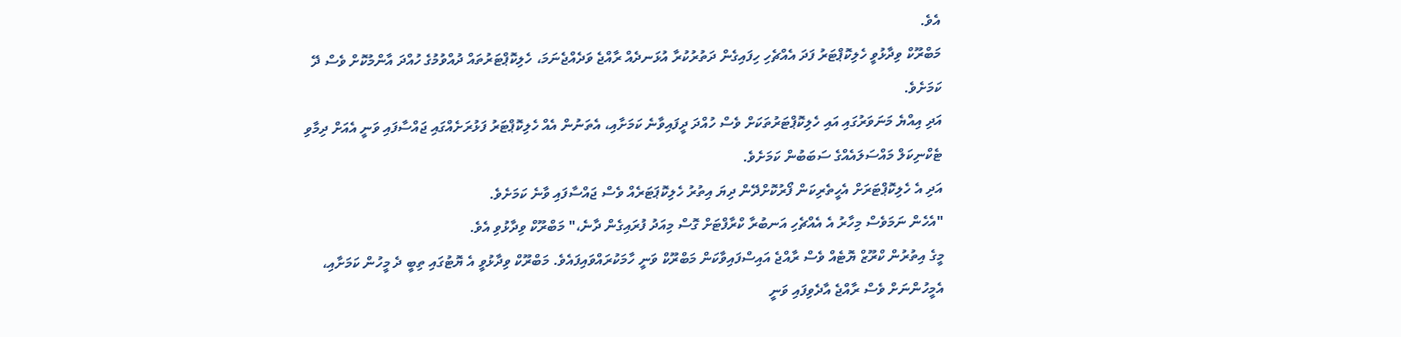އެވެ.
މަބްރޫކް ވިދާޅުވީ ހެލިކޮޕްޓަރު ފަދަ އެއްޗެހި ހިފައިގެން ދަތުރުކުރާ އުޅަނދެއް ރާއްޖެ ވަދެއްޖެނަމަ، ހެލިކޮޕްޓަރުތައް ދުއްވުމުގެ ހުއްދަ އާންމުކޮށް ވެސް ދޭ ކަމަށެވެ.
އަދި އިއްޔެ މަނަވަރުގައި އައި ހެލިކޮޕްޓަރުތަކަށް ވެސް ހުއްދަ ދީފައިވާނެ ކަމަށާއި، އެތަނުން އެއް ހެލިކޮޕްޓަރު ފަޅުރަށެއްގައި ޖައްސާފައި ވަނީ އެއަށް ދިމާވި ޓެކްނިކަލް މައްސަލައެއްގެ ސަބަބުން ކަމަށެވެ.
އަދި އެ ހެލިކޮޕްޓަރަށް އެހީތެރިކަން ފޯރުކޮށްދޭން ދިޔަ އިތުރު ހެލިކޮޕަޓަރެއް ވެސް ޖައްސާފައި ވާނެ ކަމަށެވެ.
"އެހެން ނަމަވެސް މިހާރު އެ އެއްޗެހި އަނބުރާ ކްރާފްޓަށް ގޮސް މިއަދު ފުރައިގެން ދާނެ،" މަބްރޫކް ވިދާޅުވި އެވެ.
މީގެ އިތުރުން ކްރޫޒް ޔޮޓެއް ވެސް ރާއްޖެ އައިސްފައިވާކަން މަބްރޫކް ވަނީ ހާމަކުރައްވައިފައެވެ. މަބްރޫކް ވިދާޅުވީ އެ ޔޮޓުގައި ތިބީ ދެ މީހުން ކަމަށާއި، އެމީހުންނަށް ވެސް ރާއްޖެ އާދެވިފައި ވަނީ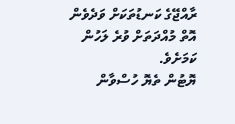ރާއްޖޭގެ ކަނޑުތަކަށް ވަދެވެން އޮތް މުއްދަތަށް ވުރެ ލަހުން ކަމަށެވެ.
ޔޮޓުން ތެޔޮ ހުސްވާން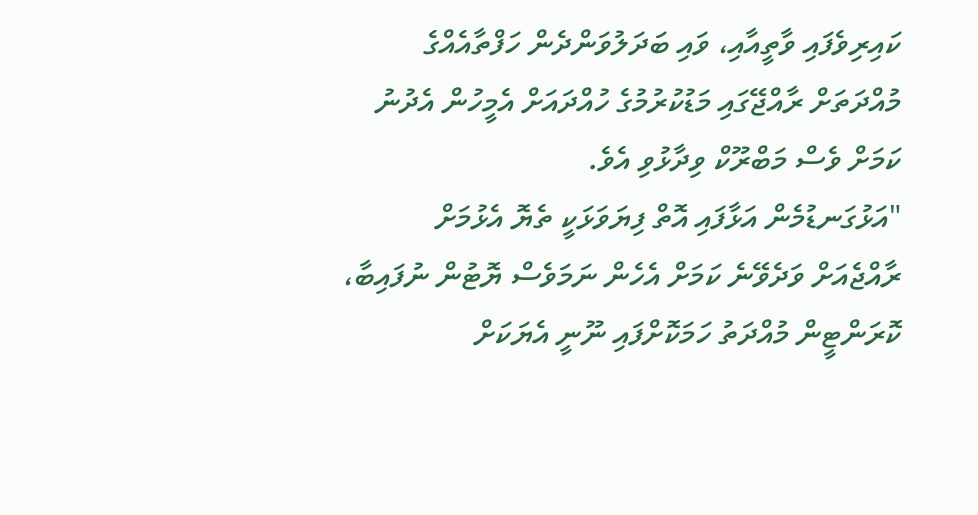ކައިރިވެފައި ވާތީއާއި، ވައި ބަދަލުވަންދެން ހަފްތާއެއްގެ މުއްދަތަށް ރާއްޖޭގައި މަޑުކުރުމުގެ ހުއްދައަށް އެމީހުން އެދުނު ކަމަށް ވެސް މަބްރޫކް ވިދާޅުވި އެވެ.
"އަޅުގަނޑުމެން އަޅާފައި އޮތް ފިޔަވަޅަކީ ތެޔޮ އެޅުމަށް ރާއްޖެއަށް ވަދެވޭނެ ކަމަށް އެހެން ނަމަވެސް ޔޮޓުން ނުފައިބާ، ކޮރަންޓީން މުއްދަތު ހަމަކޮށްފައި ނޫނީ އެޔަކަށް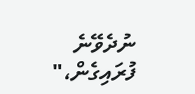ނުދެވޭނެ ފުރައިގެން،"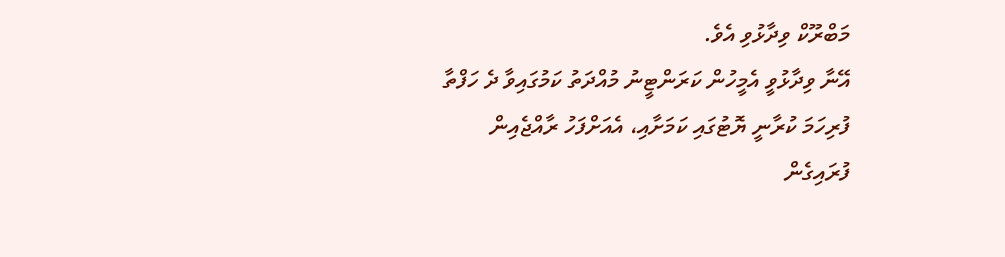މަބްރޫކް ވިދާޅުވި އެވެ.
އޭނާ ވިދާޅުވީ އެމީހުން ކަރަންޓީނު މުއްދަތު ކަމުގައިވާ ދެ ހަފްތާ ފުރިހަމަ ކުރާނީ ޔޮޓުގައި ކަމަށާއި، އެއަށްފަހު ރާއްޖެއިން ފުރައިގެން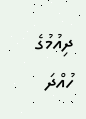ދިއުމުގެ ހުއްދަ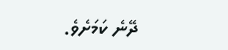ދޭނެ ކަމަށެވެ.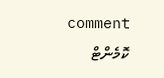comment ކޮމެންޓް